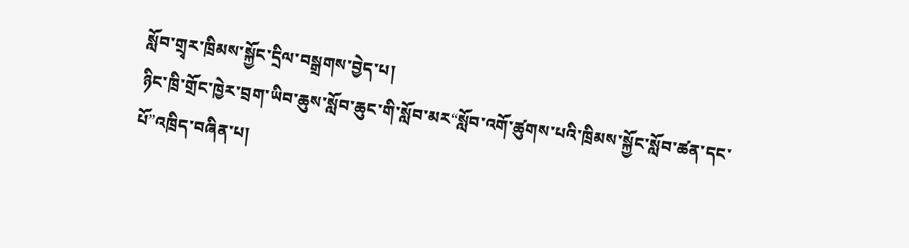སློབ་གྲྭར་ཁྲིམས་སྐྱོང་དྲིལ་བསྒྲགས་བྱེད་པ།
ཉིང་ཁྲི་གྲོང་ཁྱེར་བྲག་ཡིབ་ཆུས་སློབ་ཆུང་གི་སློབ་མར“སློབ་འགོ་ཚུགས་པའི་ཁྲིམས་སྐྱོང་སློབ་ཚན་དང་པོ”འཁྲིད་བཞིན་པ།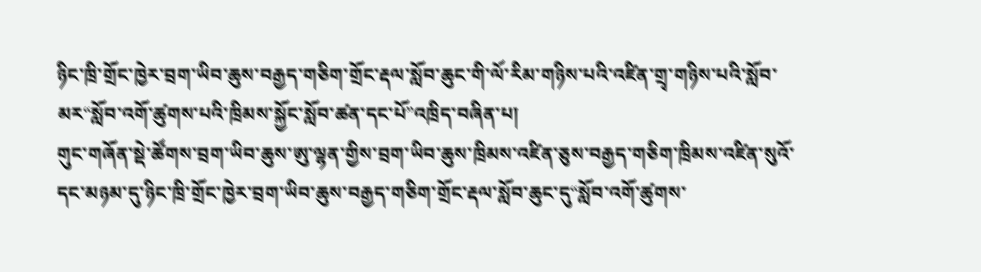ཉིང་ཁྲི་གྲོང་ཁྱེར་བྲག་ཡིབ་ཆུས་བརྒྱད་གཅིག་གྲོང་རྡལ་སློབ་ཆུང་གི་ལོ་རིམ་གཉིས་པའི་འཛིན་གྲྭ་གཉིས་པའི་སློབ་མར“སློབ་འགོ་ཚུགས་པའི་ཁྲིམས་སྐྱོང་སློབ་ཚན་དང་པོ”འཁྲིད་བཞིན་པ།
གུང་གཞོན་སྡེ་ཚོགས་བྲག་ཡིབ་ཆུས་ཨུ་ལྷན་གྱིས་བྲག་ཡིབ་ཆུས་ཁྲིམས་འཛིན་ཅུས་བརྒྱད་གཅིག་ཁྲིམས་འཛིན་སུའོ་དང་མཉམ་དུ་ཉིང་ཁྲི་གྲོང་ཁྱེར་བྲག་ཡིབ་ཆུས་བརྒྱད་གཅིག་གྲོང་རྡལ་སློབ་ཆུང་དུ“སློབ་འགོ་ཚུགས་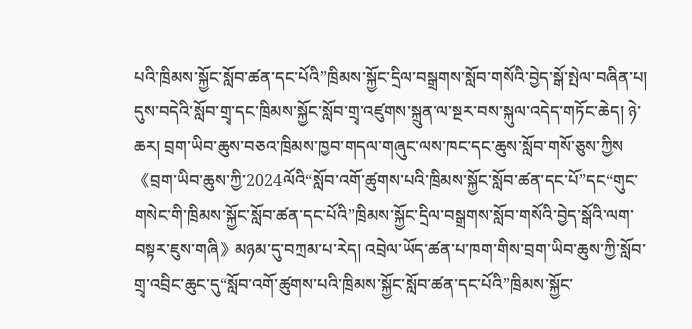པའི་ཁྲིམས་སྐྱོང་སློབ་ཚན་དང་པོའི”ཁྲིམས་སྐྱོང་དྲིལ་བསྒྲགས་སློབ་གསོའི་བྱེད་སྒོ་སྤེལ་བཞིན་པ།
དུས་བདེའི་སློབ་གྲྭ་དང་ཁྲིམས་སྐྱོང་སློབ་གྲྭ་འཛུགས་སྐྲུན་ལ་སྔར་བས་སྐུལ་འདེད་གཏོང་ཆེད། ཉེ་ཆར། བྲག་ཡིབ་ཆུས་བཅའ་ཁྲིམས་ཁྱབ་གདལ་གཞུང་ལས་ཁང་དང་ཆུས་སློབ་གསོ་ཅུས་ཀྱིས《བྲག་ཡིབ་ཆུས་ཀྱི་2024ལོའི“སློབ་འགོ་ཚུགས་པའི་ཁྲིམས་སྐྱོང་སློབ་ཚན་དང་པོ”དང“གུང་གསེང་གི་ཁྲིམས་སྐྱོང་སློབ་ཚན་དང་པོའི”ཁྲིམས་སྐྱོང་དྲིལ་བསྒྲགས་སློབ་གསོའི་བྱེད་སྒོའི་ལག་བསྟར་ཇུས་གཞི》མཉམ་དུ་བཀྲམ་པ་རེད། འབྲེལ་ཡོད་ཚན་པ་ཁག་གིས་བྲག་ཡིབ་ཆུས་ཀྱི་སློབ་གྲྭ་འབྲིང་ཆུང་དུ“སློབ་འགོ་ཚུགས་པའི་ཁྲིམས་སྐྱོང་སློབ་ཚན་དང་པོའི”ཁྲིམས་སྐྱོང་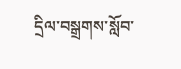དྲིལ་བསྒྲགས་སློབ་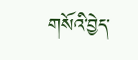གསོའི་བྱེད་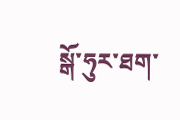སྒོ་ཧུར་ཐག་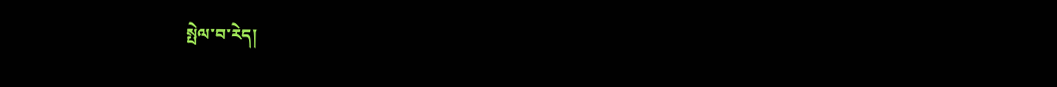སྤེལ་བ་རེད།